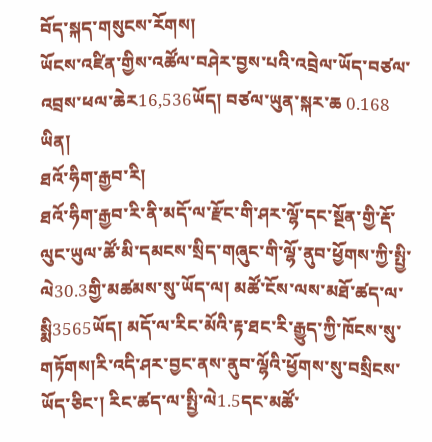བོད་སྐད་གསུངས་རོགས།
ཡོངས་འཛིན་གྱིས་འཚོལ་བཤེར་བྱས་པའི་འབྲེལ་ཡོད་བཙལ་འབྲས་ཕལ་ཆེར16,536ཡོད། བཙལ་ཡུན་སྐར་ཆ 0.168
ཡིན།
ཐའོ་ཧིག་རྒྱབ་རི།
ཐའོ་ཧིག་རྒྱབ་རི་ནི་མདོ་ལ་རྫོང་གི་ཤར་ལྷོ་དང་སྔོན་གྱི་རྡོ་ལུང་ཡུལ་ཚོ་མི་དམངས་སྲིད་གཞུང་གི་ལྷོ་ནུབ་ཕྱོགས་ཀྱི་སྤྱི་ལེ30.3གྱི་མཚམས་སུ་ཡོད་ལ། མཚོ་ངོས་ལས་མཐོ་ཚད་ལ་སྨི3565ཡོད། མདོ་ལ་རིང་མོའི་རྟ་ཐང་རི་རྒྱུད་ཀྱི་ཁོངས་སུ་གཏོགས།རི་འདི་ཤར་བྱང་ནས་ནུབ་ལྷོའི་ཕྱོགས་སུ་བསྲིངས་ཡོད་ཅིང་། རིང་ཚད་ལ་སྤྱི་ལེ1.5དང་མཚོ་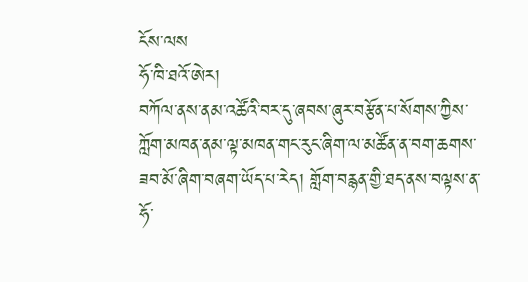ངོས་ལས
ཧོ་ཁི་ཐའོ་ཨེར།
བཀོལ་ནས་ནམ་འཚོའི་བར་དུ་ཞབས་ཞུར་བརྩོན་པ་སོགས་ཀྱིས་ཀློག་མཁན་ནམ་ལྟ་མཁན་གང་རུང་ཞིག་ལ་མཚོན་ན་བག་ཆགས་ཟབ་མོ་ཞིག་བཞག་ཡོད་པ་རེད། གློག་བརྙན་གྱི་ཐད་ནས་བལྟས་ན་ཧོ་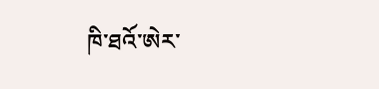ཁི་ཐའོ་ཨེར་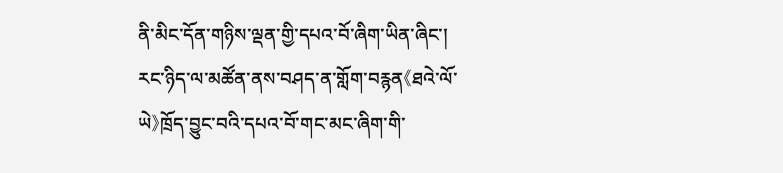ནི་མིང་དོན་གཉིས་ལྡན་གྱི་དཔའ་བོ་ཞིག་ཡིན་ཞིང་། རང་ཉིད་ལ་མཚོན་ནས་བཤད་ན་གློག་བརྙན《ཐའེ་ལོ་ཡེ》ཁྲོད་བྱུང་བའི་དཔའ་བོ་གང་མང་ཞིག་གི་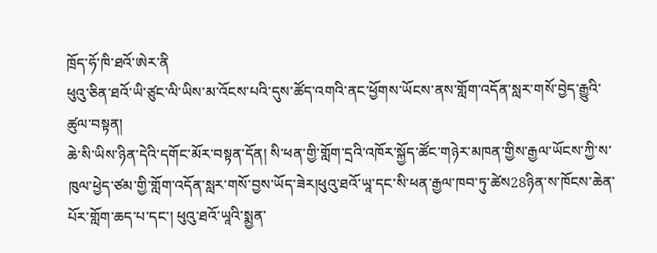ཁྲོད་ཧོ་ཁི་ཐའོ་ཨེར་ནི
ཕུའུ་ཅིན་ཐའོ་ཡི་ཙུང་ལི་ཡིས་མ་འོངས་པའི་དུས་ཚོད་འགའི་ནང་ཕྱོགས་ཡོངས་ནས་གློག་འདོན་སླར་གསོ་བྱེད་རྒྱུའི་ཚུལ་བསྟན།
ཆེ་སི་ཡིས་ཉིན་དེའི་དགོང་མོར་བསྟན་དོན། སི་ཕན་གྱི་གློག་དྲའི་འཁོར་སྐྱོད་ཚོང་གཉེར་མཁན་གྱིས་རྒྱལ་ཡོངས་ཀྱི་ས་ཁུལ་ཕྱེད་ཙམ་གྱི་གློག་འདོན་སླར་གསོ་བྱས་ཡོད་ཟེར།ཕུའུ་ཐའོ་ཡཱ་དང་སི་ཕན་རྒྱལ་ཁབ་ཏུ་ཚེས28ཉིན་ས་ཁོངས་ཆེན་པོར་གློག་ཆད་པ་དང་། ཕུའུ་ཐའོ་ཡཱའི་སྨྱན་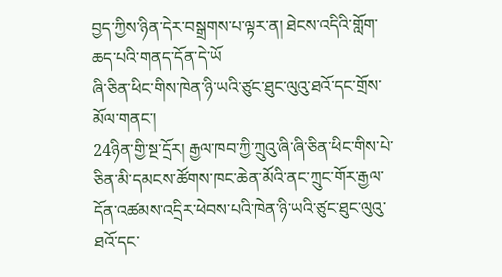བྱད་ཀྱིས་ཉིན་དེར་བསྒྲགས་པ་ལྟར་ན། ཐེངས་འདིའི་གློག་ཆད་པའི་གནད་དོན་དེ་ཡོ
ཞི་ཅིན་ཕིང་གིས་ཁེན་ཉི་ཡའི་ཙུང་ཐུང་ལུའུ་ཐའོ་དང་གྲོས་མོལ་གནང་།
24ཉིན་གྱི་སྔ་དྲོར། རྒྱལ་ཁབ་ཀྱི་ཀྲུའུ་ཞི་ཞི་ཅིན་ཕིང་གིས་པེ་ཅིན་མི་དམངས་ཚོགས་ཁང་ཆེན་མོའི་ནང་ཀྲུང་གོར་རྒྱལ་དོན་འཚམས་འདྲིར་ཕེབས་པའི་ཁེན་ཉི་ཡའི་ཙུང་ཐུང་ལུའུ་ཐའོ་དང་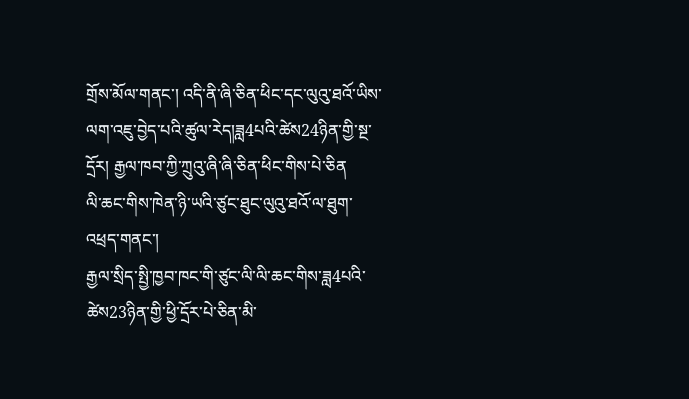གྲོས་མོལ་གནང་། འདི་ནི་ཞི་ཅིན་ཕིང་དང་ལུའུ་ཐའོ་ཡིས་ལག་འཇུ་བྱེད་པའི་ཚུལ་རེད།ཟླ4པའི་ཚེས24ཉིན་གྱི་སྔ་དྲོར། རྒྱལ་ཁབ་ཀྱི་ཀྲུའུ་ཞི་ཞི་ཅིན་ཕིང་གིས་པེ་ཅིན
ལི་ཆང་གིས་ཁེན་ཉི་ཡའི་ཙུང་ཐུང་ལུའུ་ཐའོ་ལ་ཐུག་འཕྲད་གནང་།
རྒྱལ་སྲིད་སྤྱི་ཁྱབ་ཁང་གི་ཙུང་ལི་ལི་ཆང་གིས་ཟླ4པའི་ཚེས23ཉིན་གྱི་ཕྱི་དྲོར་པེ་ཅིན་མི་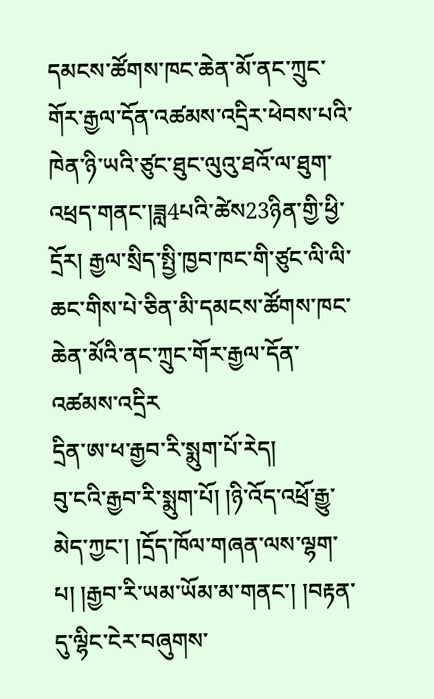དམངས་ཚོགས་ཁང་ཆེན་མོ་ནང་ཀྲུང་གོར་རྒྱལ་དོན་འཚམས་འདྲིར་ཕེབས་པའི་ཁེན་ཉི་ཡའི་ཙུང་ཐུང་ལུའུ་ཐའོ་ལ་ཐུག་འཕྲད་གནང་།ཟླ4པའི་ཚེས23ཉིན་གྱི་ཕྱི་དྲོར། རྒྱལ་སྲིད་སྤྱི་ཁྱབ་ཁང་གི་ཙུང་ལི་ལི་ཆང་གིས་པེ་ཅིན་མི་དམངས་ཚོགས་ཁང་ཆེན་མོའི་ནང་ཀྲུང་གོར་རྒྱལ་དོན་འཚམས་འདྲིར
དྲིན་ཨ་ཕ་རྒྱབ་རི་སྨུག་པོ་རེད།
བུ་ངའི་རྒྱབ་རི་སྨུག་པོ། །ཉི་འོད་འཕྲོ་རྒྱུ་མེད་ཀྱང་། །དྲོད་ཁོལ་གཞན་ལས་ལྷག་པ། །རྒྱབ་རི་ཡམ་ཡོམ་མ་གནང་། །བརྟན་དུ་ལྷིང་ངེར་བཞུགས་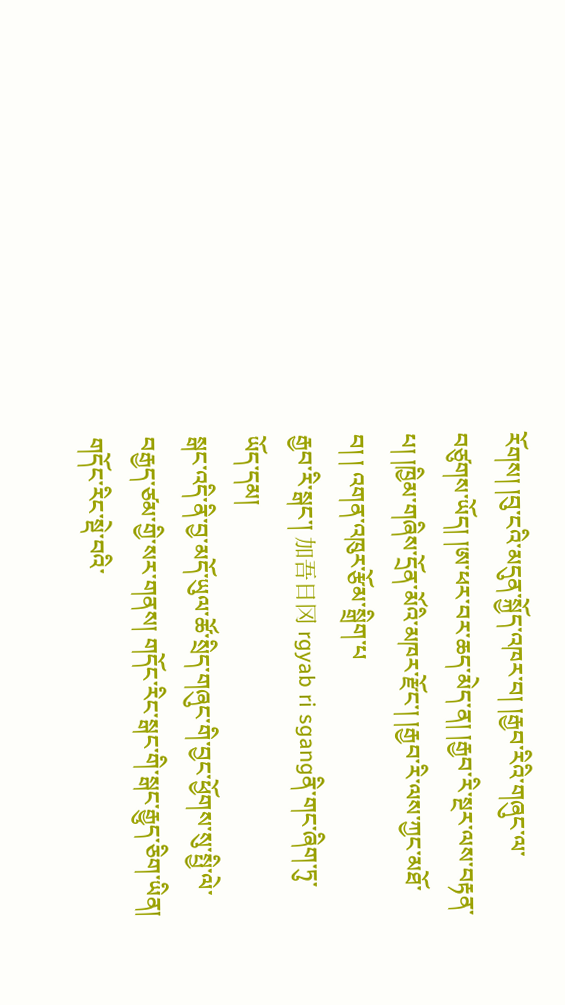རོགས། །བུ་ངའི་མདུན་སྐྱོད་འཁར་བ། །རྒྱབ་རིའི་གཞུང་ལ་བཙུགས་ཡོད། །ཨ་ཕར་བར་ཆད་མེད་ན། །རྒྱབ་རི་སྔར་ལས་བརྟན་པ། །ཁྱིམ་གཞིས་དྲོན་མོའི་མཁར་རྫོང་། །རྒྱབ་རི་ལས་ཀྱང་མཐོ་བ། ། འགན་འཁུར་རྩོམ་སྒྲིག་པ
རྒྱབ་རི་སྒང་། 加吾日冈 rgyab ri sgangནི་གང་ཞིག་ཏུ་ཡོད་དམ།
སྒང་འདི་ནི་བྱ་མདོ་ཡུལ་ཚོ་སྲིད་གཞུང་གི་བྱང་ཕྱོགས་སུ་སྤྱི་ལེ་བརྒྱད་ཙམ་གྱི་སར་གནས། གདོང་རིང་སྒང་གི་སྒང་རྒྱུད་ཅིག་ཡིན། གདོང་རིང་སྡེ་བའི་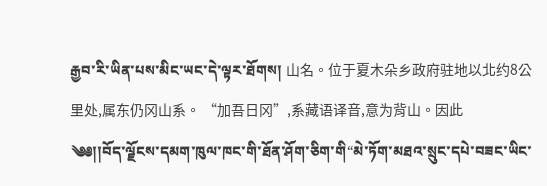རྒྱབ་རི་ཡིན་པས་མིང་ཡང་དེ་ལྟར་ཐོགས། 山名。位于夏木朵乡政府驻地以北约8公里处,属东仍冈山系。 “加吾日冈”,系藏语译音,意为背山。因此
༄༅།།བོད་ལྗོངས་དམག་ཁུལ་ཁང་གི་ཐོན་ཤོག་ཅིག་གི“མེ་ཏོག་མཐའ་སྲུང་དཔེ་བཟང་ཡིང་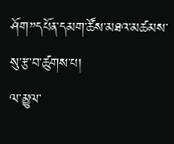ཤོག”དཔོན་དམག་ཚོས་མཐའ་མཚམས་སུ་རྩ་བ་ཚུགས་པ།
ལ་མྱུལ་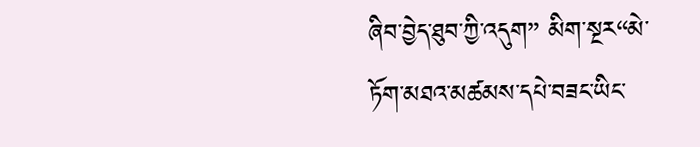ཞིབ་བྱེད་ཐུབ་ཀྱི་འདུག” མིག་སྔར“མེ་ཏོག་མཐའ་མཚམས་དཔེ་བཟང་ཡིང་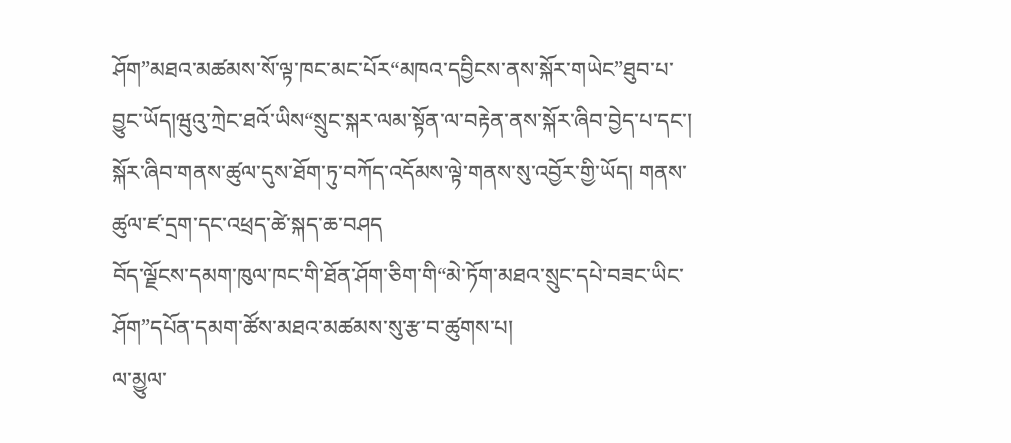ཤོག”མཐའ་མཚམས་སོ་ལྟ་ཁང་མང་པོར“མཁའ་དབྱིངས་ནས་སྐོར་གཡེང”ཐུབ་པ་བྱུང་ཡོད།ཝུའུ་ཀྲེང་ཐའོ་ཡིས“སྲུང་སྐར་ལམ་སྟོན་ལ་བརྟེན་ནས་སྐོར་ཞིབ་བྱེད་པ་དང་། སྐོར་ཞིབ་གནས་ཚུལ་དུས་ཐོག་ཏུ་བཀོད་འདོམས་ལྟེ་གནས་སུ་འབྱོར་གྱི་ཡོད། གནས་ཚུལ་ཛ་དྲག་དང་འཕྲད་ཚེ་སྐད་ཆ་བཤད
བོད་ལྗོངས་དམག་ཁུལ་ཁང་གི་ཐོན་ཤོག་ཅིག་གི“མེ་ཏོག་མཐའ་སྲུང་དཔེ་བཟང་ཡིང་ཤོག”དཔོན་དམག་ཚོས་མཐའ་མཚམས་སུ་རྩ་བ་ཚུགས་པ།
ལ་མྱུལ་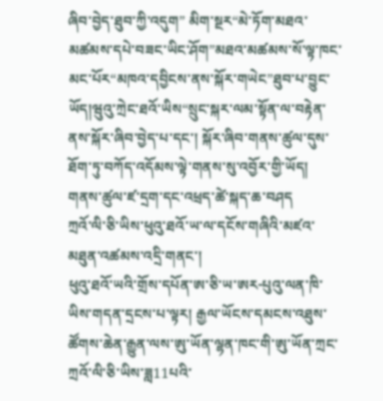ཞིབ་བྱེད་ཐུབ་ཀྱི་འདུག” མིག་སྔར“མེ་ཏོག་མཐའ་མཚམས་དཔེ་བཟང་ཡིང་ཤོག”མཐའ་མཚམས་སོ་ལྟ་ཁང་མང་པོར“མཁའ་དབྱིངས་ནས་སྐོར་གཡེང”ཐུབ་པ་བྱུང་ཡོད།ཝུའུ་ཀྲེང་ཐའོ་ཡིས“སྲུང་སྐར་ལམ་སྟོན་ལ་བརྟེན་ནས་སྐོར་ཞིབ་བྱེད་པ་དང་། སྐོར་ཞིབ་གནས་ཚུལ་དུས་ཐོག་ཏུ་བཀོད་འདོམས་ལྟེ་གནས་སུ་འབྱོར་གྱི་ཡོད། གནས་ཚུལ་ཛ་དྲག་དང་འཕྲད་ཚེ་སྐད་ཆ་བཤད
ཀྲའོ་ལི་ཅི་ཡིས་ཕུའུ་ཐའོ་ཡ་ལ་དངོས་གཞིའི་མཛའ་མཐུན་འཚམས་འདྲི་གནང་།
ཕུའུ་ཐའོ་ཡའི་གྲོས་དཔོན་ཨ་ཅི་ཡ་ཨར-པུའུ་ལན་ཁི་ཡིས་གདན་དྲངས་པ་ལྟར། རྒྱལ་ཡོངས་དམངས་འཐུས་ཚོགས་ཆེན་རྒྱུན་ལས་ཨུ་ཡོན་ལྷན་ཁང་གི་ཨུ་ཡོན་ཀྲང་ཀྲའོ་ལི་ཅི་ཡིས་ཟླ11པའི་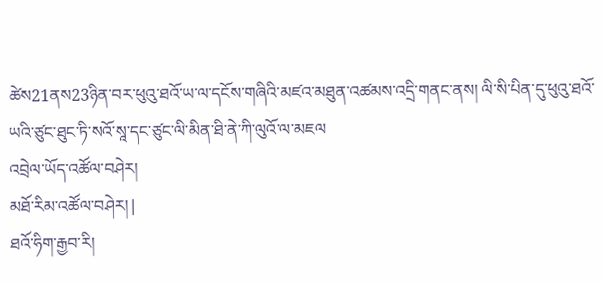ཚེས21ནས23ཉིན་བར་ཕུའུ་ཐའོ་ཡ་ལ་དངོས་གཞིའི་མཛའ་མཐུན་འཚམས་འདྲི་གནང་ནས། ལི་སི་པིན་དུ་ཕུའུ་ཐའོ་ཡའི་ཙུང་ཐུང་ཏི་སའོ་སཱ་དང་ཙུང་ལི་མིན་ཐི་ནེ་ཀི་ལུའོ་ལ་མཇལ
འབྲེལ་ཡོད་འཚོལ་བཤེར།
མཐོ་རིམ་འཚོལ་བཤེར། |
ཐའོ་ཧིག་རྒྱབ་རི།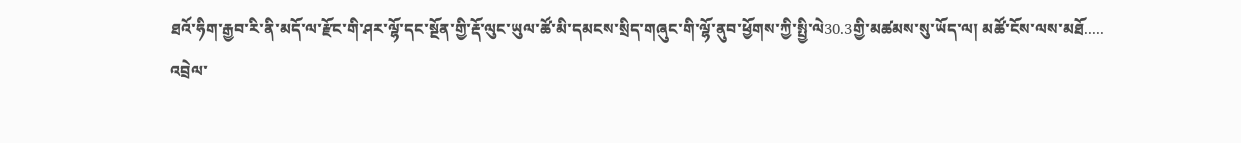ཐའོ་ཧིག་རྒྱབ་རི་ནི་མདོ་ལ་རྫོང་གི་ཤར་ལྷོ་དང་སྔོན་གྱི་རྡོ་ལུང་ཡུལ་ཚོ་མི་དམངས་སྲིད་གཞུང་གི་ལྷོ་ནུབ་ཕྱོགས་ཀྱི་སྤྱི་ལེ30.3གྱི་མཚམས་སུ་ཡོད་ལ། མཚོ་ངོས་ལས་མཐོ.....
འབྲེལ་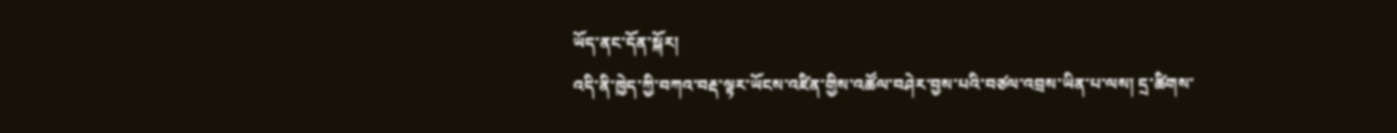ཡོད་ནང་དོན་སྐོར།
འདི་ནི་ཁྱེད་ཀྱི་བཀའ་བརྡ་ལྟར་ཡོངས་འཛིན་གྱིས་འཚོལ་བཤེར་བྱས་པའི་བཙལ་འབྲས་ཡིན་པ་ལས། དྲ་ཚིགས་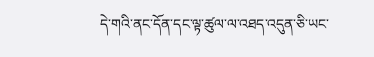དེ་གའི་ནང་དོན་དང་ལྟ་ཚུལ་ལ་འཐད་འདུན་ཅི་ཡང་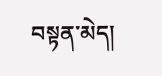བསྟན་མེད།